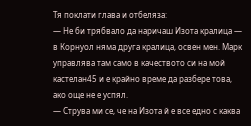Тя поклати глава и отбеляза:
— Не би трябвало да наричаш Изота кралица — в Корнуол няма друга кралица, освен мен. Марк управлява там само в качеството си на мой кастелан45 и е крайно време да разбере това, ако още не е успял.
— Струва ми се, че на Изота й е все едно с каква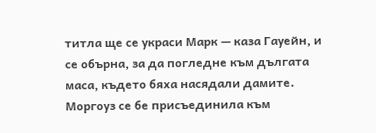титла ще се украси Марк — каза Гауейн, и се обърна, за да погледне към дългата маса, където бяха насядали дамите. Моргоуз се бе присъединила към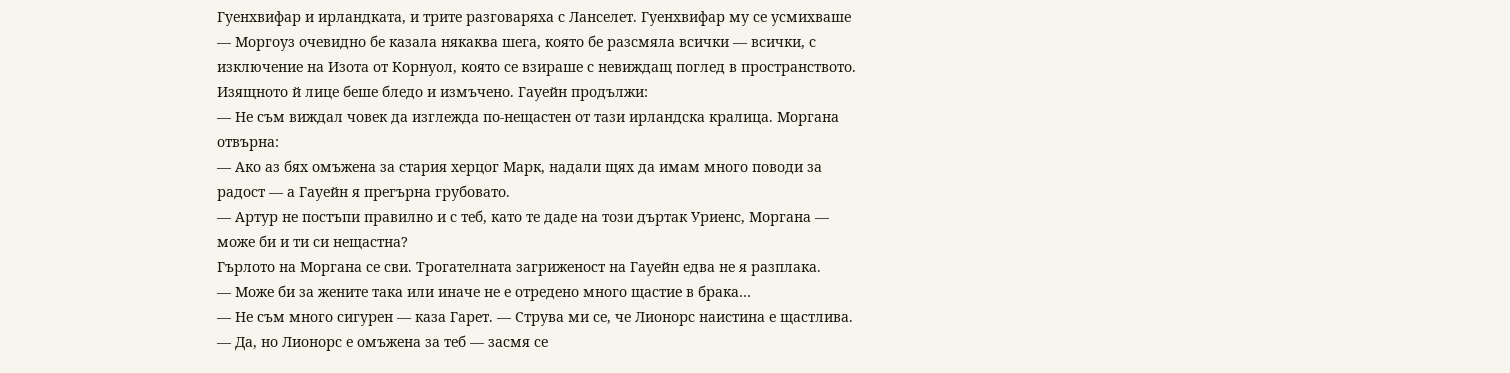Гуенхвифар и ирландката, и трите разговаряха с Ланселет. Гуенхвифар му се усмихваше — Моргоуз очевидно бе казала някаква шега, която бе разсмяла всички — всички, с изключение на Изота от Корнуол, която се взираше с невиждащ поглед в пространството. Изящното й лице беше бледо и измъчено. Гауейн продължи:
— Не съм виждал човек да изглежда по-нещастен от тази ирландска кралица. Моргана отвърна:
— Ако аз бях омъжена за стария херцог Марк, надали щях да имам много поводи за радост — а Гауейн я прегърна грубовато.
— Артур не постъпи правилно и с теб, като те даде на този дъртак Уриенс, Моргана — може би и ти си нещастна?
Гърлото на Моргана се сви. Трогателната загриженост на Гауейн едва не я разплака.
— Може би за жените така или иначе не е отредено много щастие в брака…
— Не съм много сигурен — каза Гарет. — Струва ми се, че Лионорс наистина е щастлива.
— Да, но Лионорс е омъжена за теб — засмя се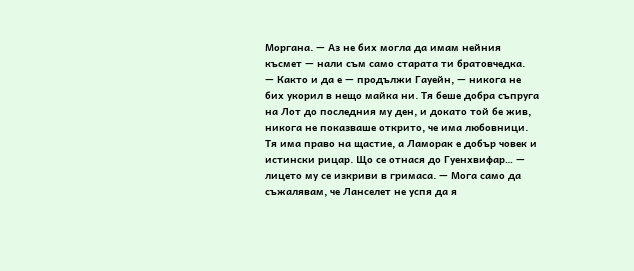Моргана. — Аз не бих могла да имам нейния късмет — нали съм само старата ти братовчедка.
— Както и да е — продължи Гауейн, — никога не бих укорил в нещо майка ни. Тя беше добра съпруга на Лот до последния му ден, и докато той бе жив, никога не показваше открито, че има любовници. Тя има право на щастие, а Ламорак е добър човек и истински рицар. Що се отнася до Гуенхвифар… — лицето му се изкриви в гримаса. — Мога само да съжалявам, че Ланселет не успя да я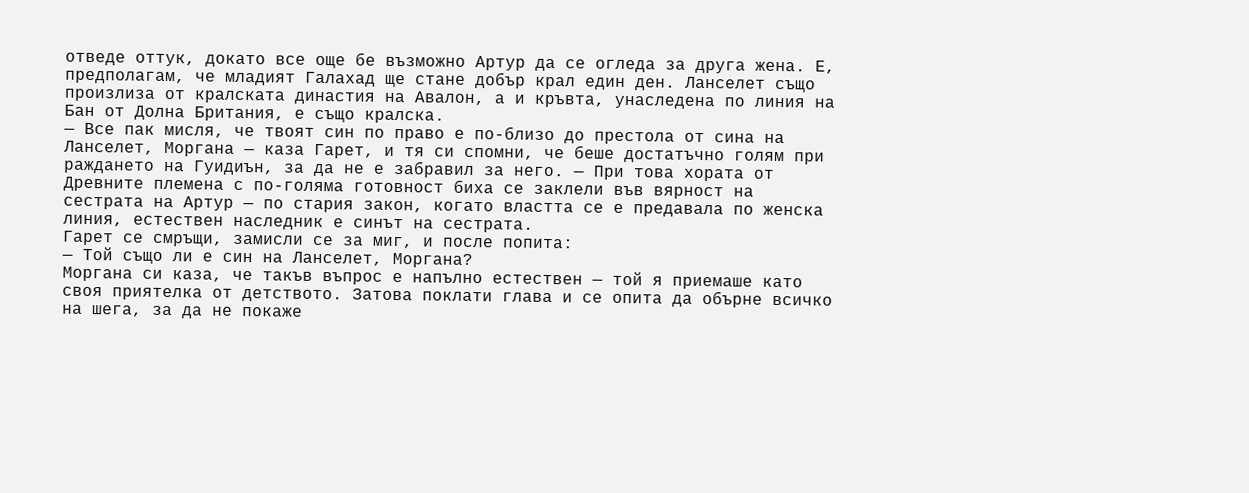отведе оттук, докато все още бе възможно Артур да се огледа за друга жена. Е, предполагам, че младият Галахад ще стане добър крал един ден. Ланселет също произлиза от кралската династия на Авалон, а и кръвта, унаследена по линия на Бан от Долна Британия, е също кралска.
— Все пак мисля, че твоят син по право е по-близо до престола от сина на Ланселет, Моргана — каза Гарет, и тя си спомни, че беше достатъчно голям при раждането на Гуидиън, за да не е забравил за него. — При това хората от Древните племена с по-голяма готовност биха се заклели във вярност на сестрата на Артур — по стария закон, когато властта се е предавала по женска линия, естествен наследник е синът на сестрата.
Гарет се смръщи, замисли се за миг, и после попита:
— Той също ли е син на Ланселет, Моргана?
Моргана си каза, че такъв въпрос е напълно естествен — той я приемаше като своя приятелка от детството. Затова поклати глава и се опита да обърне всичко на шега, за да не покаже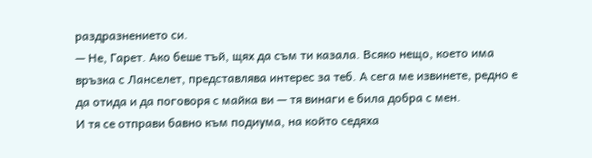раздразнението си.
— Не, Гарет. Ако беше тъй, щях да съм ти казала. Всяко нещо, което има връзка с Ланселет, представлява интерес за теб. А сега ме извинете, редно е да отида и да поговоря с майка ви — тя винаги е била добра с мен.
И тя се отправи бавно към подиума, на който седяха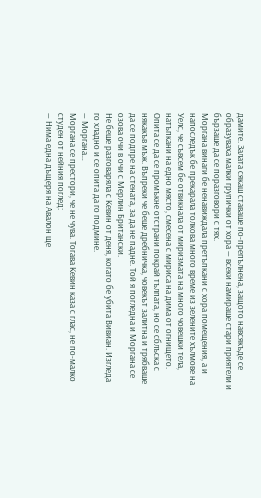дамите. Залата сякаш ставаше по-препълнена, защото навсякъде се образуваха малки групички от хора — всеки намираше стари приятели и бързаше да се поразговори с тях.
Моргана винаги бе ненавиждала претъпкани с хора помещения, а и напоследък бе прекарала толкова много време из зелените хълмове на Уелс, че съвсем бе отвикнала от миризмата на много човешки тела, натъпкани на едно място, смесена с мириса на дима от огнището. Опита се да се промъкне отстрани покрай тълпата, но се сблъска с някакъв мъж. Въпреки че беше дребничка, човекът залитна и трябваше да се подпре на стената, за да не падне. Той я погледна и Моргана се озова очи в очи с Мерлин Британски.
Не беше разговаряла с Кевин от деня, когато бе убита Вивиан. Изгледа го хладно и се опита да го подмине.
— Моргана…
Моргана се престори, че не чува. Тогава Кевин каза с глас, не по-малко студен от нейния поглед:
— Нима една дъщеря на Авалон ще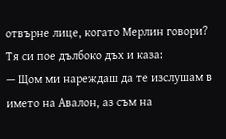отвърне лице, когато Мерлин говори?
Тя си пое дълбоко дъх и каза:
— Щом ми нареждаш да те изслушам в името на Авалон, аз съм на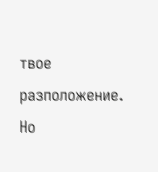твое разположение. Но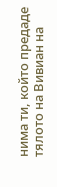нима ти, който предаде тялото на Вивиан на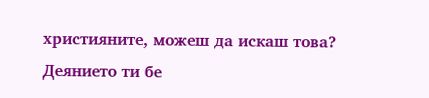християните, можеш да искаш това? Деянието ти бе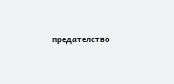предателство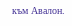към Авалон.